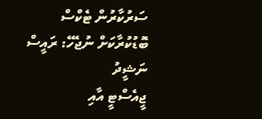ސަރުކާރުން ޓެކްސް ބޮޑުކުރާކަށް ނުޖެހޭ: ރައީސް ނަޝީދު
ޖީއެސްޓީ އާއި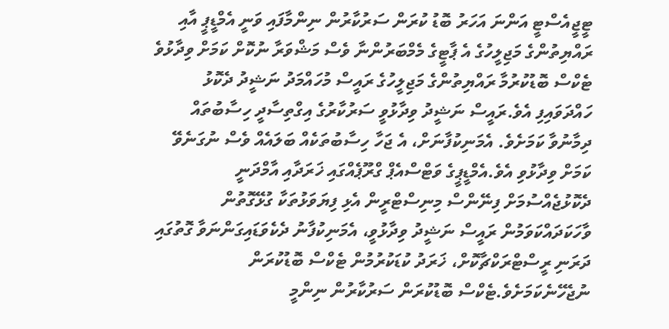ޓީޖީއެސްޓީ އަންނަ އަހަރު ބޮޑު ކުރަން ސަރުކާރުން ނިންމާފައި ވަނީ އެމްޑީޕީ އާއި ރައްޔިތުންގެ މަޖިލީހުގެ އެ ޕާޓީގެ މެމްބަރުންނާ ވެސް މަޝްވަރާ ނުކޮށް ކަމަށް ވިދާޅުވެ ޓެކްސް ބޮޑުކުރުމާ ރައްޔިތުންގެ މަޖިލީހުގެ ރައީސް މުހައްމަދު ނަޝީދު ދެކޮޅު ހައްދަވައިފި އެވެ.ރައީސް ނަޝީދު ވިދާޅުވީ ސަރުކާރުގެ އިގްތިސާދީ ހިސާބުތައް ދިމާނުވާ ކަމަށެވެ. އެމަނިކުފާނަށް، އެ ޖަހާ ހިސާބުތަކެއް ބަލައެއް ވެސް ނުގަނެވޭ ކަމަށް ވިދާޅުވި އެވެ.އެމްޑީޕީގެ ވަޓްސްއެޕް ގްރޫޕެއްގައި ޚަރަދާއި އާމްދަނީ ދެކޮޅުޖެއްސުމަށް ފިނޭންސް މިނިސްޓްރީން އެޅި ފިޔަވަޅުތަކާ ގުޅޭގޮތުން ވާހަކަދައްކަވަމުން ރައީސް ނަޝީދު ވިދާޅުވީ، އެމަނިކުފާނު ދެކެވަޑައިގަންނަވާ ގޮތުގައި ދަރަނި ރީސްޓްރަކްޗާކޮށް، ޚަރަދު ކުޑަކުރުމުން ޓެކްސް ބޮޑުކުރަން ނުޖެހޭނެކަމަށެވެ.ޓެކްސް ބޮޑުކުރަން ސަރުކާރުން ނިންމީ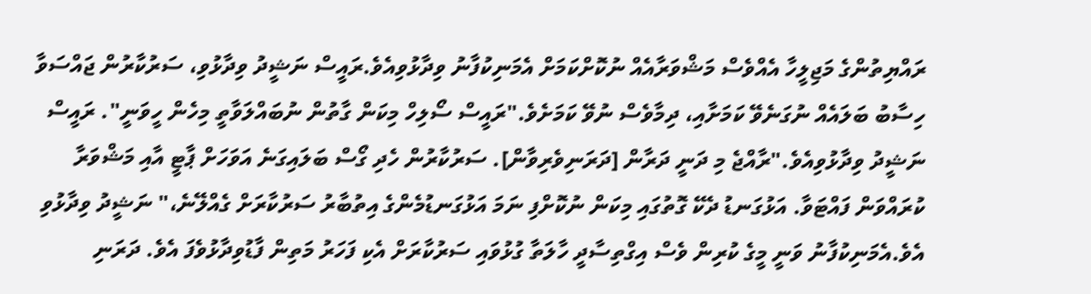ރައްޔިތުންގެ މަޖިލީހާ އެއްވެސް މަޝްވަރާއެއް ނުކޮށްކަމަށް އެމަނިކުފާނު ވިދާޅުވިއެވެ.ރައީސް ނަޝީދު ވިދާޅުވި، ސަރުކާރުން ޖައްސަވާ ހިސާބު ބަލައެއް ނުގަނެވޭ ކަމަށާއި، ދިމާވެސް ނުވޭ ކަމަށެވެ."ރައީސް ސޯލިހް މިކަން ގާތުން ނުބައްލަވާތީ މިހެން ހީވަނީ". ރައީސް ނަޝީދު ވިދާޅުވިއެވެ."ރާއްޖެ މި ދަނީ ދަރާން [ދަރަނިވެރިވާން]. ސަރުކާރުން ހެދި ގޯސް ބަލައިގަނެ އަވަހަށް ޕާޓީ އާއި މަޝްވަރާ ކުރައްވަން ފައްޓަވާ. އަޅުގަނޑު ދެކޭ ގޮތުގައި މިކަން ނުކޮށްފި ނަމަ އަޅުގަނޑުމެންގެ އިތުބާރު ސަރުކާރަށް ގެއްލޭނެ،" ނަޝީދު ވިދާޅުވި އެވެ.އެމަނިކުފާނު ވަނީ މީގެ ކުރިން ވެސް އިގްތިސާދީ ހާލަތާ ގުޅުވައި ސަރުކާރަށް އެކި ފަހަރު މަތިން ފާޑުވިދާޅުވެފަ އެވެ. ދަރަނި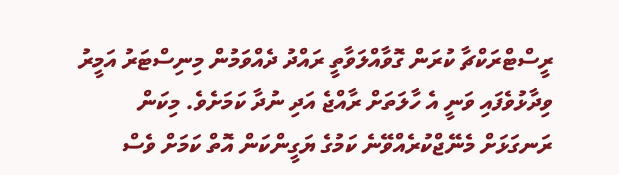ރީސްޓްރަކްޗާ ކުރަން ގޮވާއްލަވާތީ ރައްދު ދެއްވަމުން މިނިސްޓަރު އަމީރު ވިދާޅުވެފައި ވަނީ އެ ހާލަތަށް ރާއްޖެ އަދި ނުދާ ކަމަށެވެ. މިކަން ރަނގަޅަށް މެނޭޖްކުރެއްވޭނެ ކަމުގެ ޔަގީންކަން އޮތް ކަމަށް ވެސް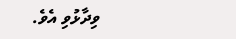ވިދާޅުވި އެވެ.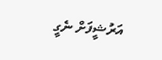އަރުޝީފަށް ނެގީ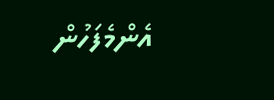އެންމެފަހުން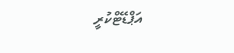އަޕްޑޭޓްކުރީ